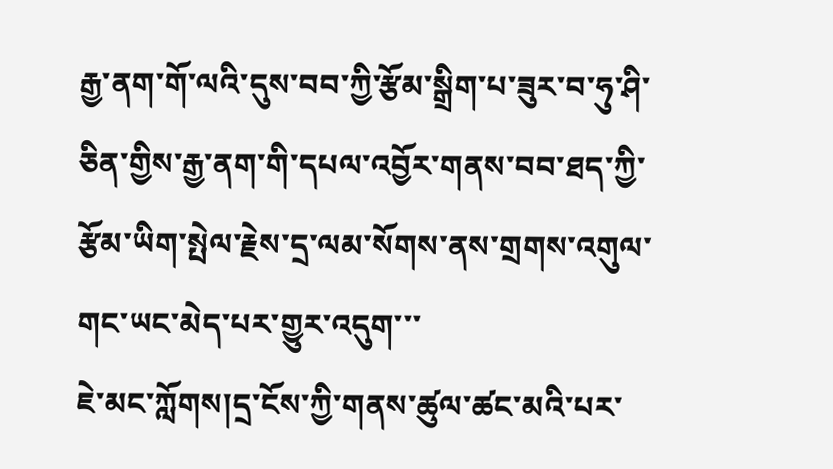རྒྱ་ནག་གོ་ལའི་དུས་བབ་ཀྱི་རྩོམ་སྒྲིག་པ་ཟུར་བ་ཧུ་ཤི་ཅིན་གྱིས་རྒྱ་ནག་གི་དཔལ་འབྱོར་གནས་བབ་ཐད་ཀྱི་རྩོམ་ཡིག་སྤེལ་རྗེས་དྲ་ལམ་སོགས་ནས་གྲགས་འགུལ་གང་ཡང་མེད་པར་གྱུར་འདུག་་་
ཇེ་མང་ཀློགས།དྲ་ངོས་ཀྱི་གནས་ཚུལ་ཚང་མའི་པར་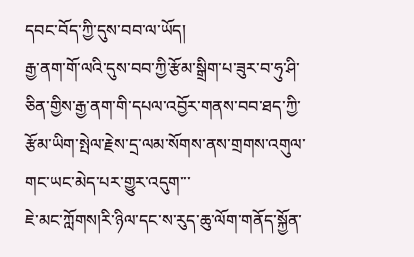དབང་བོད་ཀྱི་དུས་བབ་ལ་ཡོད།
རྒྱ་ནག་གོ་ལའི་དུས་བབ་ཀྱི་རྩོམ་སྒྲིག་པ་ཟུར་བ་ཧུ་ཤི་ཅིན་གྱིས་རྒྱ་ནག་གི་དཔལ་འབྱོར་གནས་བབ་ཐད་ཀྱི་རྩོམ་ཡིག་སྤེལ་རྗེས་དྲ་ལམ་སོགས་ནས་གྲགས་འགུལ་གང་ཡང་མེད་པར་གྱུར་འདུག་་་
ཇེ་མང་ཀློགས།རི་ཉིལ་དང་ས་རུད་ཆུ་ལོག་གནོད་སྐྱོན་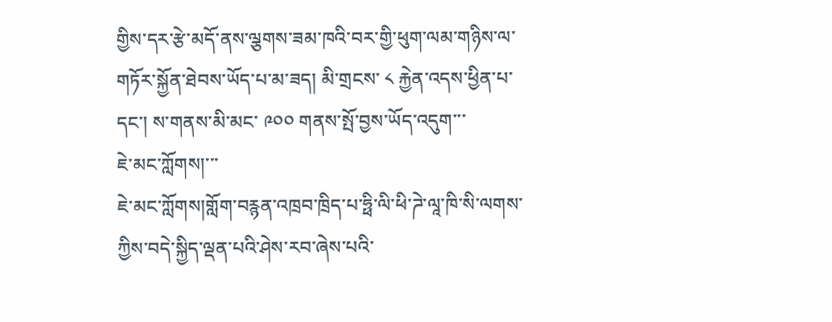གྱིས་དར་རྩེ་མདོ་ནས་ལྕགས་ཟམ་ཁའི་བར་གྱི་ཕུག་ལམ་གཉིས་ལ་གཏོར་སྐྱོན་ཐེབས་ཡོད་པ་མ་ཟད། མི་གྲངས་ ༨ རྐྱེན་འདས་ཕྱིན་པ་དང་། ས་གནས་མི་མང་ ༩༠༠ གནས་སྤོ་བྱས་ཡོད་འདུག་་་
ཇེ་མང་ཀློགས།་་་
ཇེ་མང་ཀློགས།གློག་བརྙན་འཁྲབ་ཁྲིད་པ་ཧྥི་ལི་ཕི་ཌེ་ལཱ་ཁི་སི་ལགས་ཀྱིས་བདེ་སྐྱིད་ལྡན་པའི་ཤེས་རབ་ཞེས་པའི་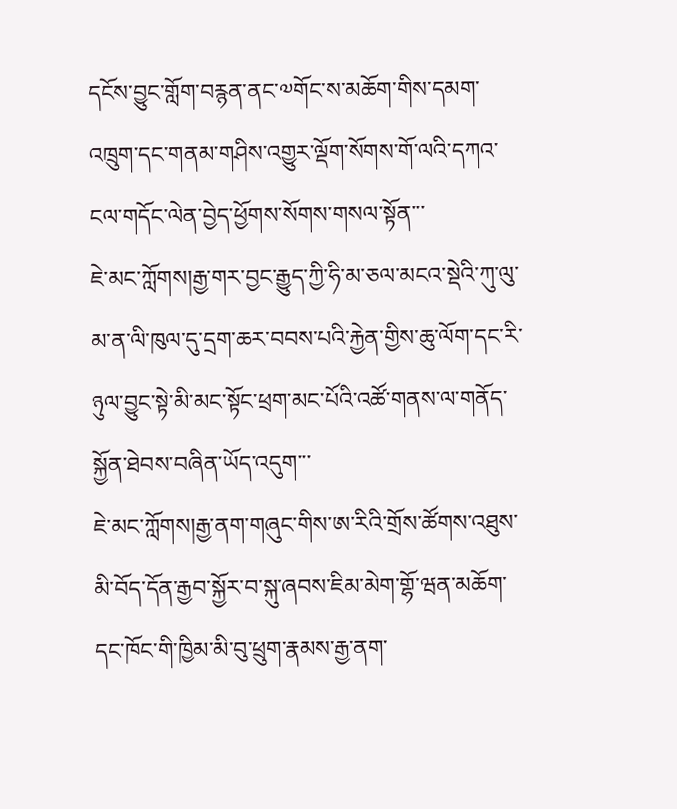དངོས་བྱུང་གློག་བརྙན་ནང་༧གོང་ས་མཆོག་གིས་དམག་འཁྲུག་དང་གནམ་གཤིས་འགྱུར་ལྡོག་སོགས་གོ་ལའི་དཀའ་ངལ་གདོང་ལེན་བྱེད་ཕྱོགས་སོགས་གསལ་སྟོན་་་
ཇེ་མང་ཀློགས།རྒྱ་གར་བྱང་རྒྱུད་ཀྱི་ཧི་མ་ཅལ་མངའ་སྡེའི་ཀུ་ལུ་མ་ན་ལི་ཁུལ་དུ་དྲག་ཆར་བབས་པའི་རྐྱེན་གྱིས་ཆུ་ལོག་དང་རི་ཉུལ་བྱུང་སྟེ་མི་མང་སྟོང་ཕྲག་མང་པོའི་འཚོ་གནས་ལ་གནོད་སྐྱོན་ཐེབས་བཞིན་ཡོད་འདུག་་་
ཇེ་མང་ཀློགས།རྒྱ་ནག་གཞུང་གིས་ཨ་རིའི་གྲོས་ཚོགས་འཐུས་མི་བོད་དོན་རྒྱབ་སྐྱོར་བ་སྐུ་ཞབས་ཇིམ་མེག་གྷོ་ཝན་མཆོག་དང་ཁོང་གི་ཁྱིམ་མི་བུ་ཕྲུག་རྣམས་རྒྱ་ནག་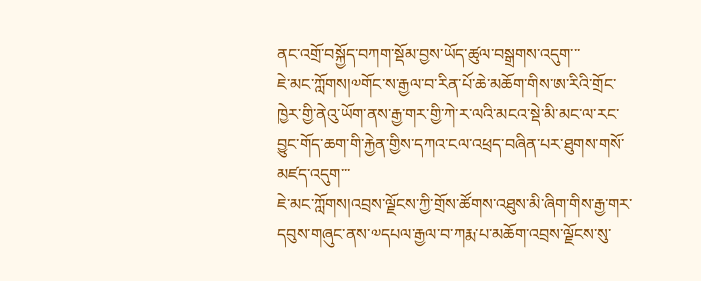ནང་འགྲོ་བསྐྱོད་བཀག་སྡོམ་བྱས་ཡོད་ཚུལ་བསྒྲགས་འདུག་་་
ཇེ་མང་ཀློགས།༧གོང་ས་རྒྱལ་བ་རིན་པོ་ཆེ་མཆོག་གིས་ཨ་རིའི་གྲོང་ཁྱེར་གྱི་ནེའུ་ཡོག་ནས་རྒྱ་གར་གྱི་ཀེ་ར་ལའི་མངའ་སྡེ་མི་མང་ལ་རང་བྱུང་གོད་ཆག་གི་རྐྱེན་གྱིས་དཀའ་ངལ་འཕྲད་བཞིན་པར་ཐུགས་གསོ་མཛད་འདུག་་་
ཇེ་མང་ཀློགས།འབྲས་ལྗོངས་ཀྱི་གྲོས་ཚོགས་འཐུས་མི་ཞིག་གིས་རྒྱ་གར་དབུས་གཞུང་ནས་༧དཔལ་རྒྱལ་བ་ཀརྨ་པ་མཆོག་འབྲས་ལྗོངས་སུ་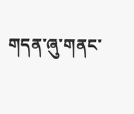གདན་ཞུ་གནང་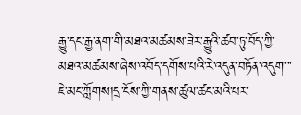རྒྱུ་དང་རྒྱ་ནག་གི་མཐའ་མཚམས་ཟེར་རྒྱུའི་ཚབ་ཏུ་བོད་ཀྱི་མཐའ་མཚམས་ཞེས་འབོད་དགོས་པའི་རེ་འདུན་བཏོན་འདུག་་་
ཇེ་མང་ཀློགས།དྲ་ངོས་ཀྱི་གནས་ཚུལ་ཚང་མའི་པར་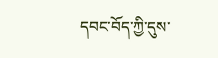དབང་བོད་ཀྱི་དུས་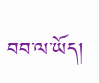བབ་ལ་ཡོད།